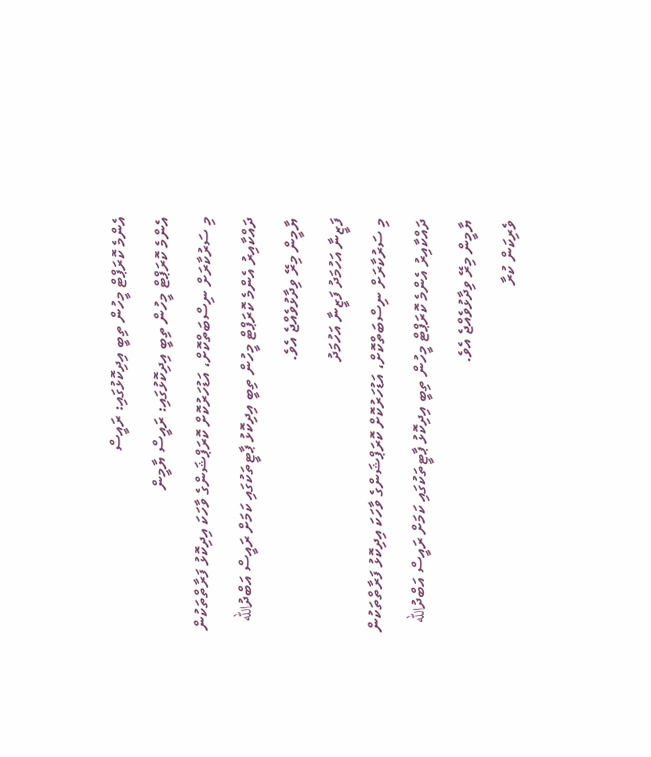އެންމެ ކޮރަޕްޓް މީހުން ތިބީ އިދިކޮޅުގައި: ރައީސް
އެންމެ ކޮރަޕްޓް މީހުން ތިބީ އިދިކޮޅުގައި: ރައީސް ޔާމީން
މި ސަރުކާރަށް ނިސްބަތްކޮށް، އަޑުހަރުކޮށް ކޮރަޕްޝަންގެ ވާހަކަ އިދިކޮޅު ފަރާތްތަކުން ދައްކާއިރު އެންމެ ކޮރަޕްޓް މީހުން ތިބީ އިދިކޮޅު ޕާޓީތަކުގައި ކަމަށް ރައީސް އަބްދުالله ޔާމީން މިރޭ ވިދާޅުވެއްޖެ އެވެ.
ފަޒީނާ އަހުމަދު ފަޒީނާ އަހުމަދު
މި ސަރުކާރަށް ނިސްބަތްކޮށް، އަޑުހަރުކޮށް ކޮރަޕްޝަންގެ ވާހަކަ އިދިކޮޅު ފަރާތްތަކުން ދައްކާއިރު އެންމެ ކޮރަޕްޓް މީހުން ތިބީ އިދިކޮޅު ޕާޓީތަކުގައި ކަމަށް ރައީސް އަބްދުالله ޔާމީން މިރޭ ވިދާޅުވެއްޖެ އެވެ.
ވެރިކަން ކުރާ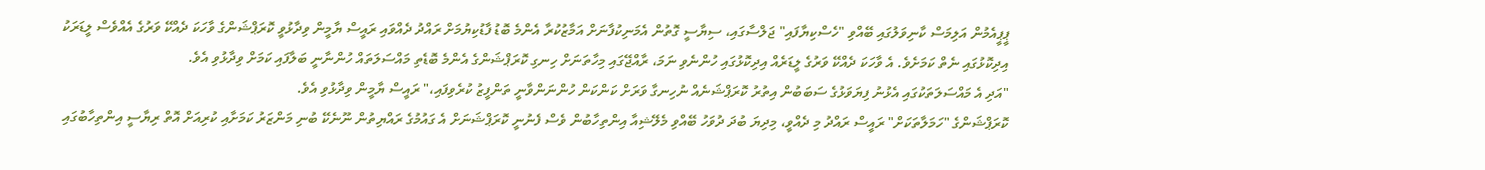ޕީޕީއެމުން އަލިމަސް ކާނިވަލުގައި ބޭއްވި "ހެސްކިޔާފައި" ޖަލްސާގައި، ސިޔާސީ ގޮތުން އެމަނިކުފާނަށް އަމާޒުކުރާ އެންމެ ބޮޑު ފާޑުކިޔުމަށް ރައްދު ދެއްވައި ރައީސް ޔާމީން ވިދާޅުވީ ކޮރަޕްޝަންގެ ވާހަކަ ދެއްކޭ ވަރުގެ އެއްވެސް ލީޑަރަކު އިދިކޮޅުގައި ނެތް ކަމަށެވެ. އެ ވާހަކަ ދެއްކޭ ވަރުގެ ލީޑަރެއް އިދިކޮޅުގައި ހުންނެވި ނަމަ، ރާއްޖޭގައި މިހާތަނަށް ހިނގި ކޮރަޕްޝަންގެ އެންމެ ބޮޑެތި މައްސަލަތައް ހުންނާނީ ބަލާފައި ކަމަށް ވިދާޅުވި އެވެ.
"އަދި އެ މައްސަލަތަކުގައި އެޅުނު ފިޔަވަޅުގެ ސަބަބުން އިތުރު ކޮރަޕްޝަނެއް ނުހިނގާ ވަރަށް ކަންކަން ހުންނަންވާނީ ތަންފީޒު ކުރެވިފައި،" ރައީސް ޔާމީން ވިދާޅުވި އެވެ.
ކޮރަޕްޝަންގެ "ހަމަލާތަކަށް" ރައީސް ރައްދު މި ދެއްވީ، މިދިޔަ ބުދަ ދުވަހު ބޭއްވި މެލޭޝިއާ އިންތިހާބުން ވެސް ފެނުނީ ކޮރަޕްޝަނަށް އެ ގައުމުގެ ރައްޔިތުން ނޫނެކޭ ބުނި މަންޒަރު ކަމަށާއި ކުރިއަށް އޮތް ރިޔާސީ އިންތިހާބުގައި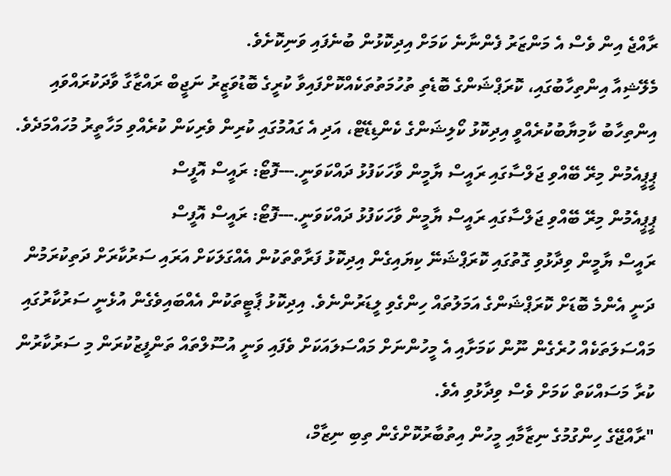ރާއްޖެ އިން ވެސް އެ މަންޒަރު ފެންނާނެ ކަމަށް އިދިކޮޅުން ބުނެފައި ވަނިކޮށެވެ.
މެލޭޝިއާ އިންތިހާބުގައި، ކޮރަޕްޝަންގެ ބޮޑެތި ތުހުމަތުތަކެއްކޮށްފައިވާ ކުރީގެ ބޮޑުވަޒީރު ނަޖީބް ރައްޒާގާ ވާދަކުރައްވައި އިންތިހާބު ކާމިޔާބުކުރެއްވީ އިދިކޮޅު ކޯލިޝަންގެ ކެންޑިޑޭޓް، އަދި އެ ގައުމުގައި ކުރިން ވެރިކަން ކުރެއްވި މަހާތީރު މުހައްމަދެވެ.
ޕީޕީއެމުން މިރޭ ބޭއްވި ޖަލްސާގައި ރައީސް ޔާމީން ވާހަކަފުޅު ދައްކަވަނީ.---ފޮޓޯ: ރައީސް އޮފީސް
ޕީޕީއެމުން މިރޭ ބޭއްވި ޖަލްސާގައި ރައީސް ޔާމީން ވާހަކަފުޅު ދައްކަވަނީ.---ފޮޓޯ: ރައީސް އޮފީސް
ރައީސް ޔާމީން ވިދާޅުވި ގޮތުގައި ކޮރަޕްޝަނޭ ކިޔައިގެން އިދިކޮޅު ފަރާތްތަކުން އެއްގަލަކަށް އަރައި ސަރުކާރަށް ދަތިކުރަމުން ދަނީ އެންމެ ބޮޑަށް ކޮރަޕްޝަންގެ އަމަލުތައް ހިންގެވި ލީޑަރުންނެވެ. އިދިކޮޅު ޕާޓީތަކުން އެއްބައިވެގެން އުޅެނީ ސަރުކާރުގައި މައްސަލަތަކެއް ހުރެގެން ނޫން ކަމަށާއި އެ މީހުންނަށް މައްސަލައަކަށް ވެފައި ވަނީ އުސޫލްތައް ތަންފީޒުކުރަން މި ސަރުކާރުން ކުރާ މަސައްކަތް ކަމަށް ވެސް ވިދާޅުވި އެވެ.
"ރާއްޖޭގެ ހިންގުމުގެ ނިޒާމާއި މީހުން އިތުބާރުކޮށްގެން ތިބި ނިޒާމް،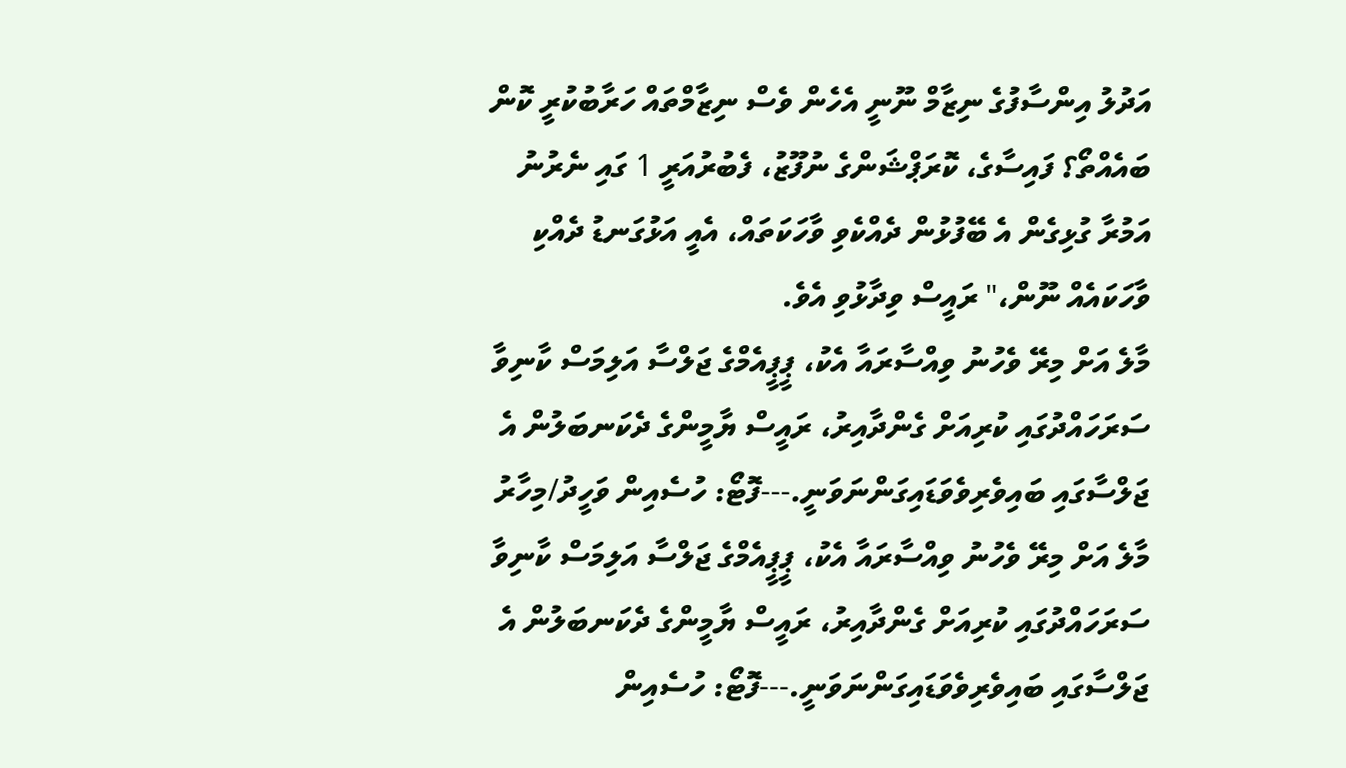އަދުލު އިންސާފުގެ ނިޒާމް ނޫނީ އެހެން ވެސް ނިޒާމްތައް ހަރާބުކުރީ ކޮން ބައެއްތޯ؟ ފައިސާގެ، ކޮރަޕްޝަންގެ ނުފޫޒު، ފެބުރުއަރީ 1 ގައި ނެރުނު އަމުރާ ގުޅިގެން އެ ބޭފުޅުން ދެއްކެވި ވާހަކަތައް، އެއީ އަޅުގަނޑު ދެއްކި ވާހަކައެއް ނޫން،" ރައީސް ވިދާޅުވި އެވެ.
މާލެ އަށް މިރޭ ވެހުނު ވިއްސާރައާ އެކު، ޕީޕީއެމްގެ ޖަލްސާ އަލިމަސް ކާނިވާ ސަރަހައްދުގައި ކުރިއަށް ގެންދާއިރު، ރައީސް ޔާމީންގެ ދެކަނބަލުން އެ ޖަލްސާގައި ބައިވެރިވެވަޑައިގަންނަވަނީ.---ފޮޓޯ: ހުސެއިން ވަހީދު/މިހާރު
މާލެ އަށް މިރޭ ވެހުނު ވިއްސާރައާ އެކު، ޕީޕީއެމްގެ ޖަލްސާ އަލިމަސް ކާނިވާ ސަރަހައްދުގައި ކުރިއަށް ގެންދާއިރު، ރައީސް ޔާމީންގެ ދެކަނބަލުން އެ ޖަލްސާގައި ބައިވެރިވެވަޑައިގަންނަވަނީ.---ފޮޓޯ: ހުސެއިން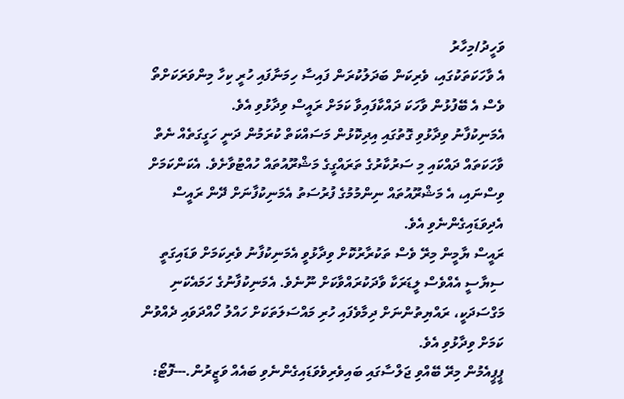ވަހީދު/މިހާރު
އެ ވާހަކަތަކުގައި، ވެރިކަން ބަދަލުކުރަން ފައިސާ ހިމަނާފައި ހުރީ ކިހާ މިންވަރަކަށްތޯ ވެސް އެ ބޭފުޅުން ވާހަކަ ދައްކާފައިވާ ކަމަށް ރައީސް ވިދާޅުވި އެވެ.
އެމަނިކުފާނު ވިދާޅުވި ގޮތުގައި އިދިކޮޅުން މަސައްކަތް ކުރަމުން ދަނީ ހަގީގަތެއް ނެތް ވާހަކަތައް ދައްކައި މި ސަރުކާރުގެ ތަރައްގީގެ މަޝްރޫއުތައް ހުއްޓުވާށެވެ. އެކަންކަމަށް ވިސްނައި، އެ މަޝްރޫއުތައް ނިންމުމުގެ ފުރުސަތު އެމަނިކުފާނަށް ދޭން ރައީސް އެދިވަޑައިގެންނެވި އެވެ.
ރައީސް ޔާމީން މިރޭ ވެސް ތަކުރާރުކޮށް ވިދާޅުވީ އެމަނިކުފާނު ވެރިކަމަށް ވަޑައިގަތީ ސިޔާސީ އެއްވެސް ލީޑަރަކާ ވާދަކުރައްވާކަށް ނޫނެވެ. އެމަނިކުފާނުގެ ހަމައެކަނި މަގްސަދަކީ، ރައްޔިތުންނަށް ދިމާވެފައި ހުރި މައްސަލަތަކަށް ހައްލު ހޯއްދަވައި ދެއްވުން ކަމަށް ވިދާޅުވި އެވެ.
ޕީޕީއެމުން މިރޭ ބޭއްވި ޖަލްސާގައި ބައިވެރިވެވަޑައިގެންނެވި ބައެއް ވަޒީރުން.---ފޮޓޯ: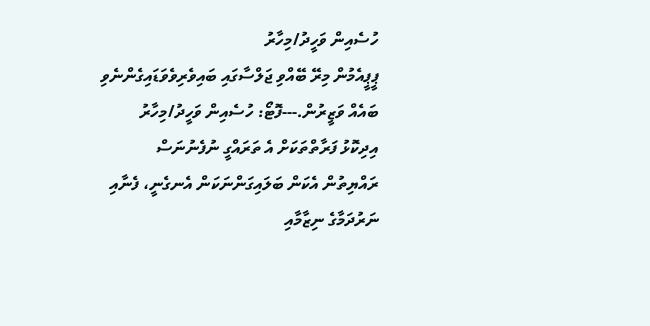ހުސެއިން ވަހީދު/މިހާރު
ޕީޕީއެމުން މިރޭ ބޭއްވި ޖަލްސާގައި ބައިވެރިވެވަޑައިގެންނެވި ބައެއް ވަޒީރުން.---ފޮޓޯ: ހުސެއިން ވަހީދު/މިހާރު
އިދިކޮޅު ފަރާތްތަކަށް އެ ތަރައްގީ ނުފެނުނަސް ރައްޔިތުން އެކަން ބަލައިގަންނަކަން އެނގެނީ، ފެނާއި ނަރުދަމާގެ ނިޒާމާއި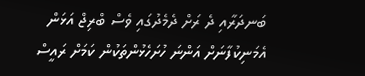ބަނދަރާއި ދެ ރަށް ދެމެދުގައި ވެސް ބްރިޖް އަޅަން އެމަނިކުފާނަށް އަންނަ ހުށަހެޅުންތަކުން ކަމަށް ރައީސް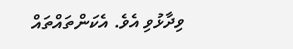ވިދާޅުވި އެވެ. އެކަންތައްތައް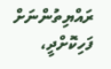ރައްޔިތުންނަށް ފަހިކޮށްދީ،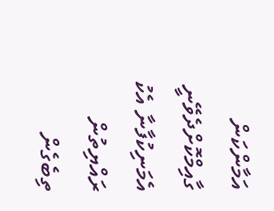އަމާންކަން ގާއިމްކޮށްދެވޭނީ އެމަނިކުފާނާ އެކު ރައްޔިތުން ތިބެގެން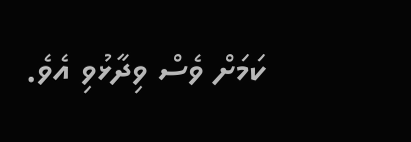ކަމަށް ވެސް ވިދާޅުވި އެވެ.